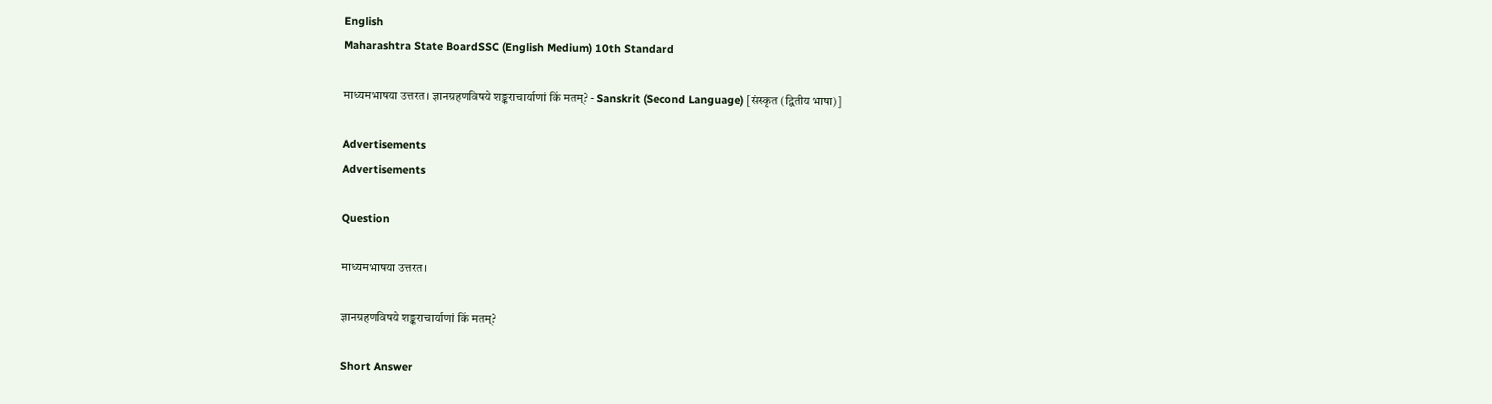English
Maharashtra State BoardSSC (English Medium) 10th Standard

माध्यमभाषया उत्तरत। ज्ञानग्रहणविषये शङ्कराचार्याणां किं मतम्? - Sanskrit (Second Language) [संस्कृत (द्वितीय भाषा)]

Advertisements
Advertisements

Question

माध्यमभाषया उत्तरत।

ज्ञानग्रहणविषये शङ्कराचार्याणां किं मतम्?

Short Answer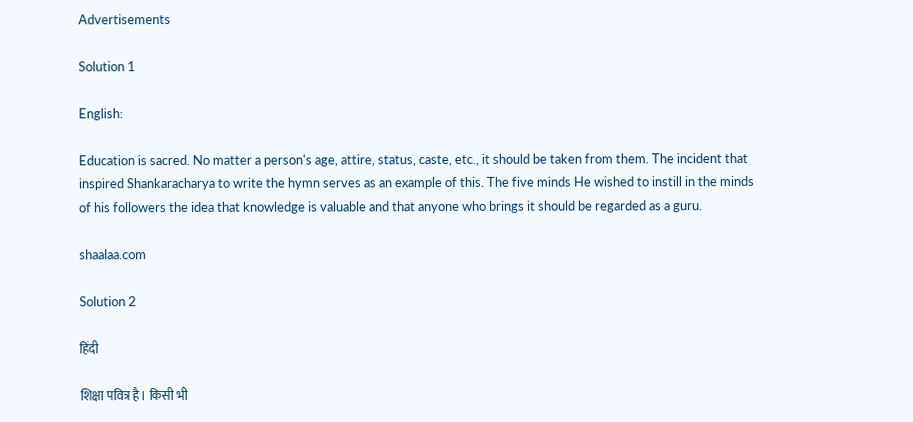Advertisements

Solution 1

English:

Education is sacred. No matter a person's age, attire, status, caste, etc., it should be taken from them. The incident that inspired Shankaracharya to write the hymn serves as an example of this. The five minds He wished to instill in the minds of his followers the idea that knowledge is valuable and that anyone who brings it should be regarded as a guru.

shaalaa.com

Solution 2

हिंदी

शिक्षा पवित्र है। किसी भी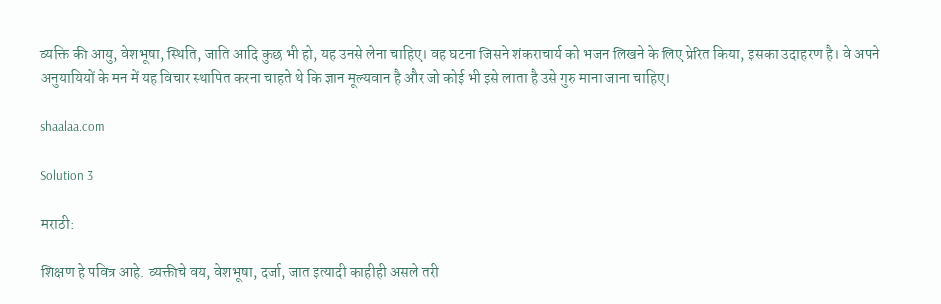व्यक्ति की आयु, वेशभूषा, स्थिति, जाति आदि कुछ भी हो, यह उनसे लेना चाहिए। वह घटना जिसने शंकराचार्य को भजन लिखने के लिए प्रेरित किया, इसका उदाहरण है। वे अपने अनुयायियों के मन में यह विचार स्थापित करना चाहते थे कि ज्ञान मूल्यवान है और जो कोई भी इसे लाता है उसे गुरु माना जाना चाहिए।

shaalaa.com

Solution 3

मराठी:

शिक्षण हे पवित्र आहे. व्यक्तीचे वय, वेशभूषा, दर्जा, जात इत्यादी काहीही असले तरी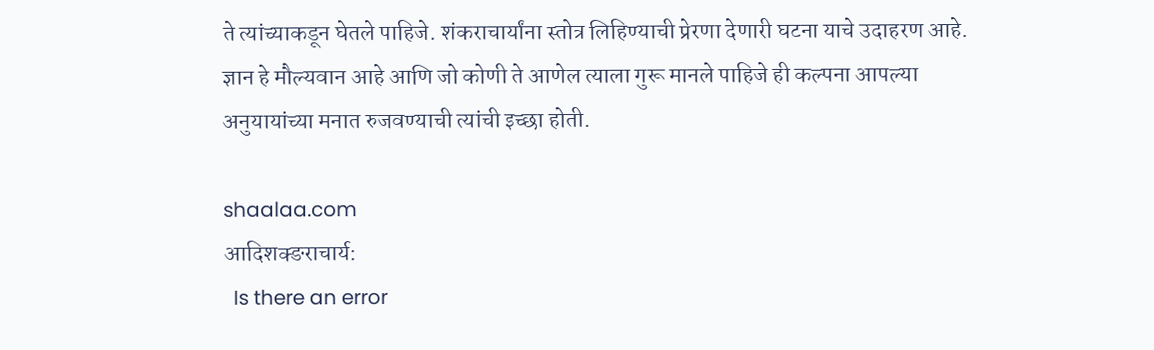ते त्यांच्याकडून घेतले पाहिजे. शंकराचार्यांना स्तोत्र लिहिण्याची प्रेरणा देणारी घटना याचे उदाहरण आहे. ज्ञान हे मौल्यवान आहे आणि जो कोणी ते आणेल त्याला गुरू मानले पाहिजे ही कल्पना आपल्या अनुयायांच्या मनात रुजवण्याची त्यांची इच्छा होती.

shaalaa.com
आदिशक्ङराचार्य:
  Is there an error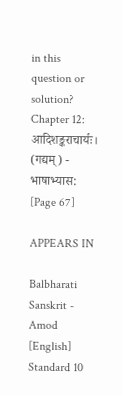in this question or solution?
Chapter 12: आदिशङ्कराचार्यः। (गद्यम्) - भाषाभ्यास: [Page 67]

APPEARS IN

Balbharati Sanskrit - Amod [English] Standard 10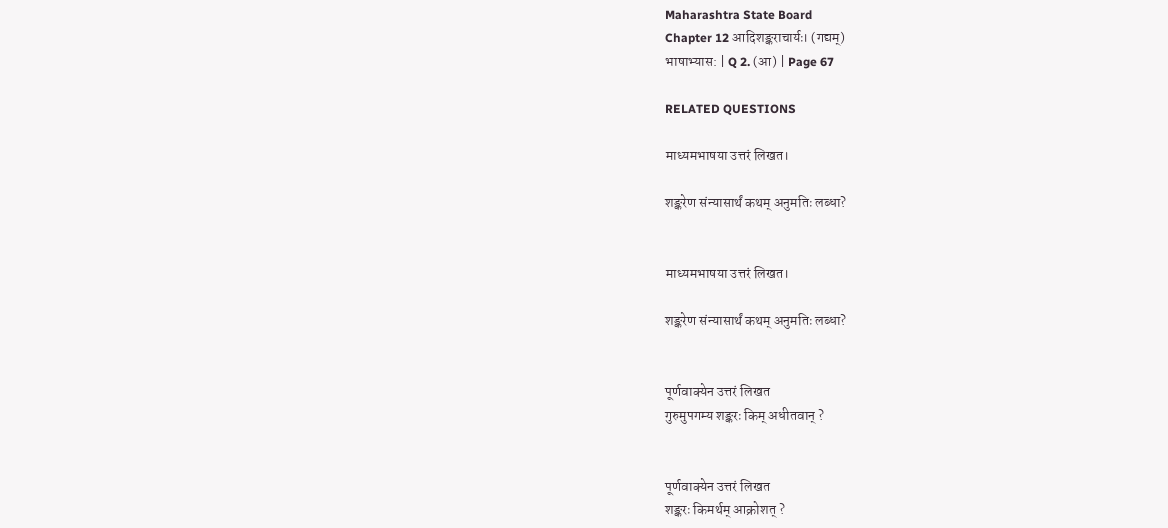Maharashtra State Board
Chapter 12 आदिशङ्कराचार्यः। (गद्यम्)
भाषाभ्यास: | Q 2. (आ) | Page 67

RELATED QUESTIONS

माध्यमभाषया उत्तरं लिखत।

शङ्करेण संन्यासार्थं कथम्‌ अनुमतिः लब्धा?


माध्यमभाषया उत्तरं लिखत।

शङ्करेण संन्यासार्थं कथम्‌ अनुमतिः लब्धा?


पूर्णवाक्येन उत्तरं लिखत
गुरुमुपगम्य शङ्करः किम् अधीतवान् ?


पूर्णवाक्येन उत्तरं लिखत
शङ्करः किमर्थम् आक्रोशत् ?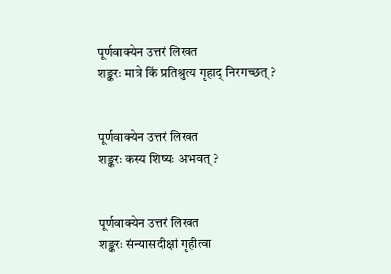पूर्णवाक्येन उत्तरं लिखत
शङ्करः मात्रे किं प्रतिश्रुत्य गृहाद् निरगच्छत् ?


पूर्णवाक्येन उत्तरं लिखत
शङ्करः कस्य शिष्यः अभवत् ?


पूर्णवाक्येन उत्तरं लिखत
शङ्करः संन्यासदीक्षां गृहीत्वा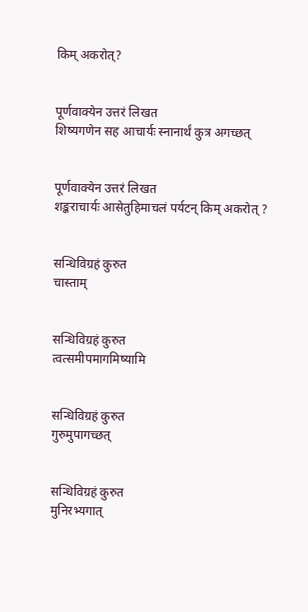किम् अकरोत्?


पूर्णवाक्येन उत्तरं लिखत
शिष्यगणेन सह आचार्यः स्नानार्थं कुत्र अगच्छत्


पूर्णवाक्येन उत्तरं लिखत
शङ्कराचार्यः आसेतुहिमाचलं पर्यटन् किम् अकरोत् ?


सन्धिविग्रहं कुरुत
चास्ताम्


सन्धिविग्रहं कुरुत
त्वत्समीपमागमिष्यामि


सन्धिविग्रहं कुरुत
गुरुमुपागच्छत्


सन्धिविग्रहं कुरुत
मुनिरभ्यगात्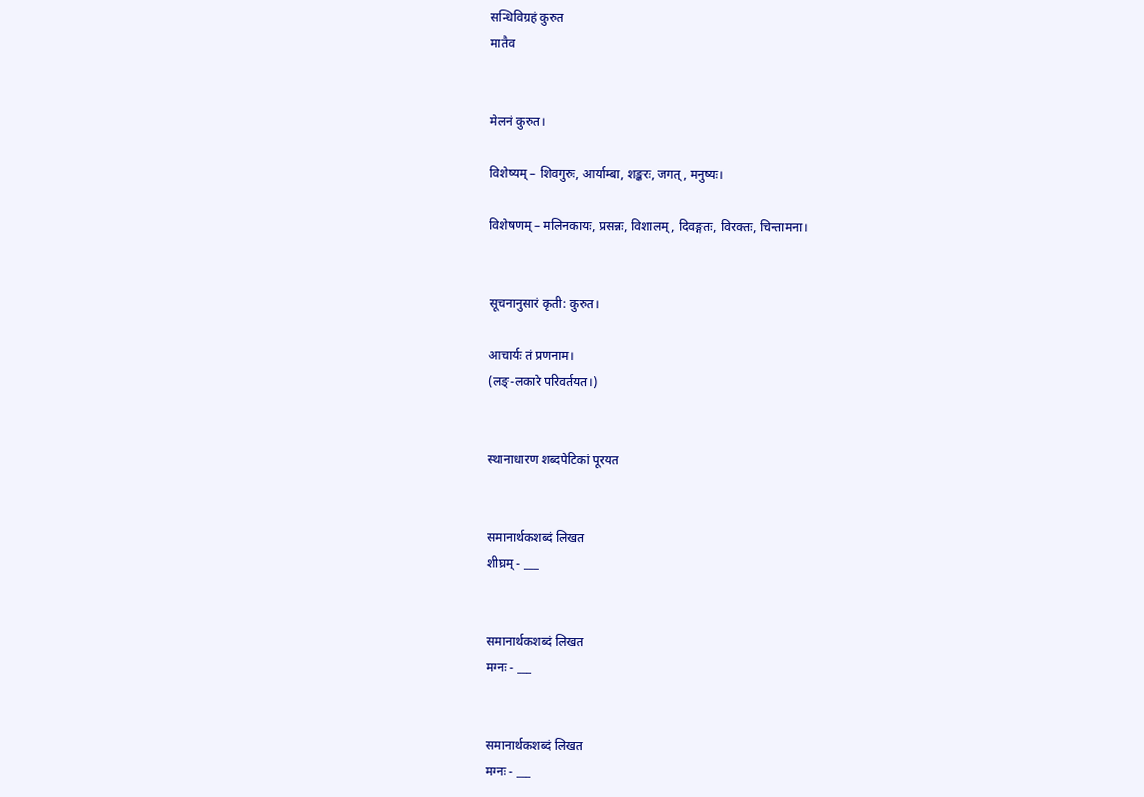सन्धिविग्रहं कुरुत
मातैव


मेलनं कुरुत।

विशेष्यम् – शिवगुरुः, आर्याम्बा, शङ्करः, जगत्, मनुष्यः।

विशेषणम् – मलिनकायः, प्रसन्नः, विशालम्, दिवङ्गतः, विरक्तः, चिन्तामना।


सूचनानुसारं कृती: कुरुत।

आचार्यः तं प्रणनाम।
(लङ्-लकारे परिवर्तयत।)


स्थानाधारण शब्दपेटिकां पूरयत


समानार्थकशब्दं लिखत
शीघ्रम् - ___


समानार्थकशब्दं लिखत
मग्नः - ___


समानार्थकशब्दं लिखत
मग्नः - ___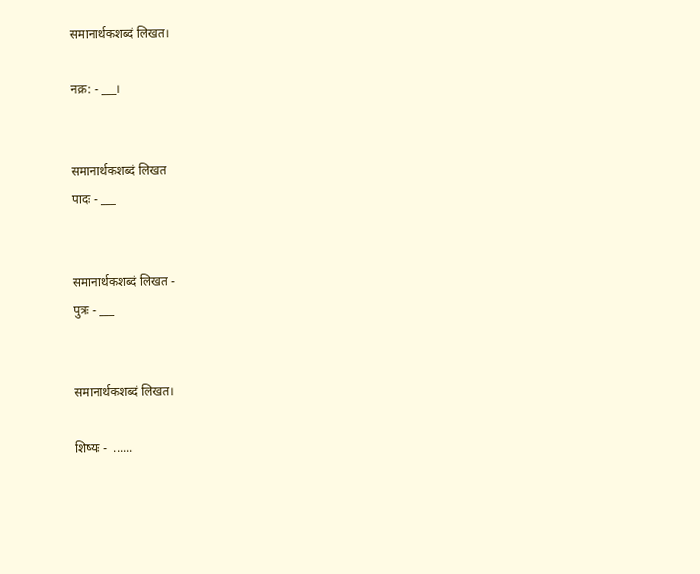समानार्थकशब्दं लिखत।

नक्र: - ___।


समानार्थकशब्दं लिखत
पादः - ___


समानार्थकशब्दं लिखत -
पुत्रः - ___


समानार्थकशब्दं लिखत।

शिष्यः -  ......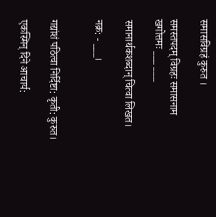समासविग्रहं कुरुत ।

समस्तपदम् विग्रहः समासनाम
खगोत्तमः ___ ___

समानार्थकशब्दान्‌ चित्वा लिखत।

नक्र: - ___।


गद्यांशं पठित्वा निर्दिष्टा: कृती: कुरुत।

एकस्मिन् दिने आचार्य: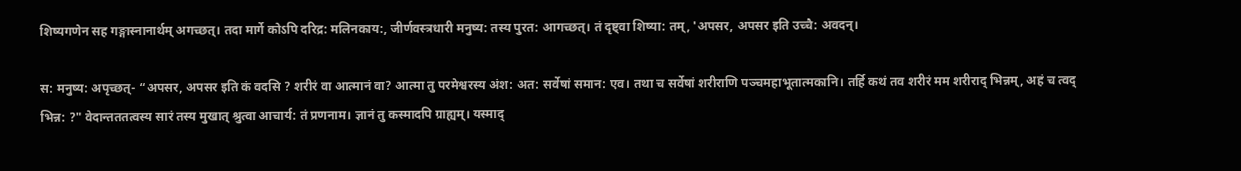शिष्यगणेन सह गङ्गास्नानार्थम्‌ अगच्छत्‌। तदा मार्गे कोऽपि दरिद्र: मलिनकाय:, जीर्णवस्त्रधारी मनुष्य: तस्य पुरत: आगच्छत्‌। तं दृष्ट्वा शिष्या: तम्‌, 'अपसर, अपसर इति उच्चै: अवदन्‌।

स: मनुष्य: अपृच्छत्‌- “अपसर, अपसर इति कं वदसि ? शरीरं वा आत्मानं वा? आत्मा तु परमेश्वरस्य अंश: अत: सर्वेषां समान: एव। तथा च सर्वेषां शरीराणि पञ्चमहाभूतात्मकानि। तर्हि कथं तव शरीरं मम शरीराद्‌ भिन्नम्, अहं च त्वद्‌ भिन्न: ?" वेदान्तततत्वस्य सारं तस्य मुखात्‌ श्रुत्वा आचार्य: तं प्रणनाम। ज्ञानं तु कस्मादपि ग्राह्यम्‌। यस्माद्‌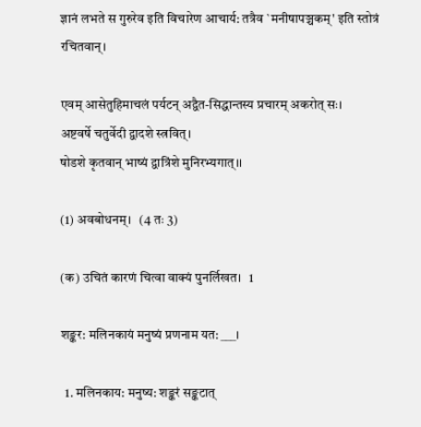ज्ञानं लभते स गुरुरेव इति विचारेण आचार्य: तत्रैव `मनीषापञ्चकम्‌' इति स्तोत्रं रचितवान्‌।

एवम्‌ आसेतुहिमाचलं पर्यटन्‌ अद्वैत-सिद्धान्तस्य प्रचारम्‌ अकरोत्‌ सः।
अष्टवर्षे चतुर्वेदी द्वादशे स्त्रवित्।
षोडशे कृतवान्‌ भाष्यं द्वात्रिंशे मुनिरभ्यगात्‌।।

(1) अवबोधनम्‌।   (4 तः 3)

(क) उचितं कारणं चित्वा वाक्यं पुनर्लिखत।   1

शङ्कर: मलिनकायं मनुष्यं प्रणनाम यत: ___।

  1. मलिनकाय: मनुष्य: शङ्करं सङ्कटात्‌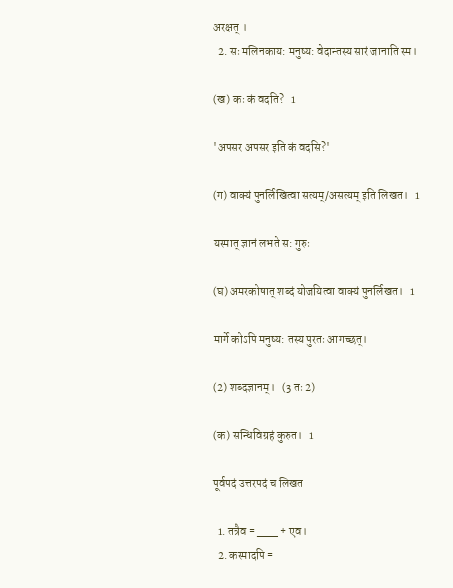अरक्षत्‌ ।
  2. सः मलिनकाय: मनुष्य: वेदान्तस्य सारं जानाति स्म।

(ख) कः कं वदति?   1

'अपसर अपसर इति कं वदसि?'

(ग) वाक्यं पुनर्लिखित्वा सत्यम्‌/असत्यम्‌ इति लिखत।   1

यस्मात्‌ ज्ञानं लभते स: गुरुः

(घ) अमरकोषात्‌ शब्दं योजयित्वा वाक्यं पुनर्लिखत।   1

मार्गे कोऽपि मनुष्य: तस्य पुरतः आगच्छत्‌।

(2) शब्दज्ञानम्‌।   (3 तः 2)

(क) सन्धिविग्रहं कुरुत।   1

पूर्वपदं उत्तरपदं च लिखत

  1. तत्रैव = ___ + एव।
  2. कस्मादपि =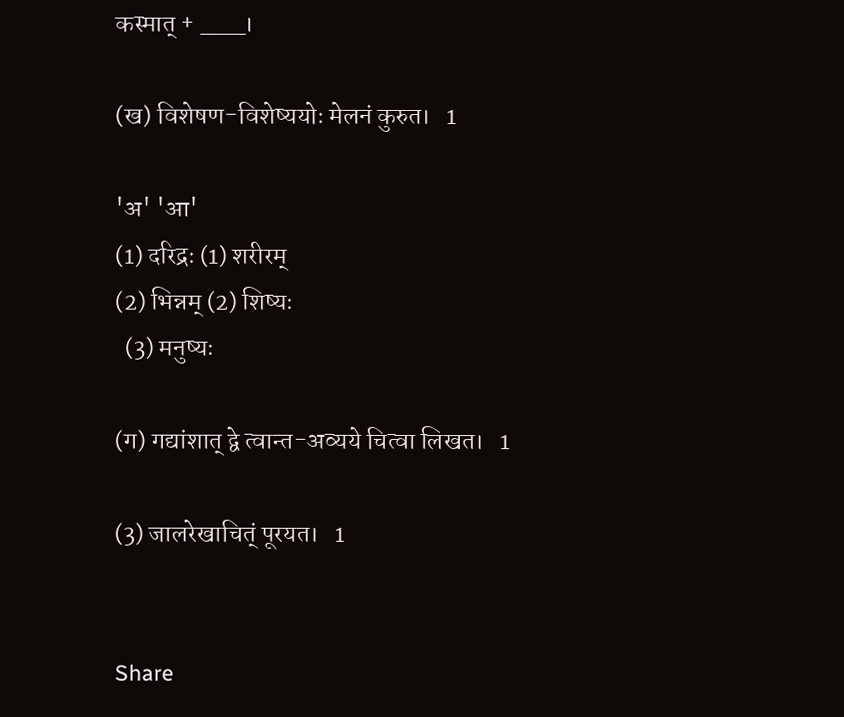कस्मात्‌ + ___।

(ख) विशेषण-विशेष्ययोः मेलनं कुरुत।   1

'अ' 'आ'
(1) दरिद्रः (1) शरीरम्‌
(2) भिन्नम् (2) शिष्यः
  (3) मनुष्यः

(ग) गद्यांशात्‌ द्वे त्वान्त-अव्यये चित्वा लिखत।   1

(3) जालरेखाचित्ं पूरयत।   1


Share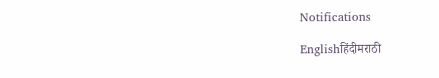Notifications

Englishहिंदीमराठी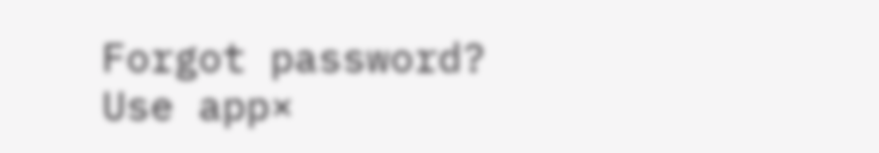Forgot password?
Use app×